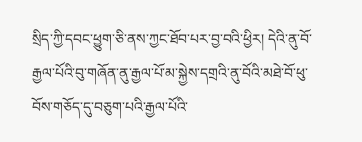སྲིད་ཀྱི་དབང་ཕྱུག་ཅི་ནས་ཀྱང་ཐོབ་པར་བྱ་བའི་ཕྱིར། དེའི་ནུ་བོ་རྒྱལ་པོའི་བུ་གཞོན་ནུ་རྒྱལ་པོ་མ་སྐྱེས་དགྲའི་ནུ་བོའི་མཐེ་བོ་ཕུ་བོས་གཅོད་དུ་བཅུག་པའི་རྒྱལ་པོའི་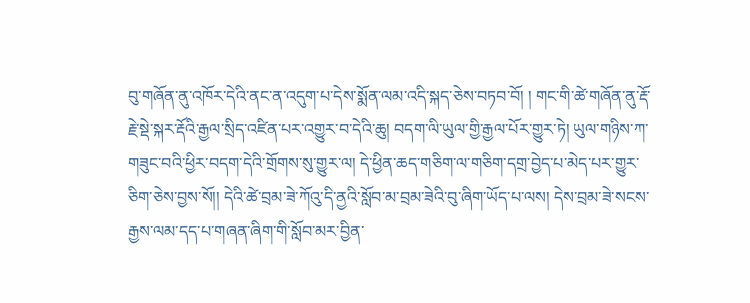བུ་གཞོན་ནུ་འཁོར་དེའི་ནང་ན་འདུག་པ་དེས་སྨོན་ལམ་འདི་སྐད་ཅེས་བཏབ་བོ། ། གང་གི་ཚེ་གཞོན་ནུ་རྡོ་རྗེ་སྡེ་སྐར་རྡོའི་རྒྱལ་སྲིད་འཛིན་པར་འགྱུར་བ་དེའི་ཆུ། བདག་ལི་ཡུལ་གྱི་རྒྱལ་པོར་གྱུར་ཏེ། ཡུལ་གཉིས་ཀ་གཟུང་བའི་ཕྱིར་བདག་དེའི་གྲོགས་སུ་གྱུར་ལ། དེ་ཕྱིན་ཆད་གཅིག་ལ་གཅིག་དགྲ་བྱེད་པ་མེད་པར་གྱུར་ཅིག་ཅེས་བྱས་སོ།། དེའི་ཚེ་བྲམ་ཟེ་ཀོའུ་དི་ནྱའི་སློབ་མ་བྲམ་ཟེའི་བུ་ཞིག་ཡོད་པ་ལས། དེས་བྲམ་ཟེ་སངས་རྒྱས་ལམ་དད་པ་གཞན་ཞིག་གི་སློབ་མར་བྱིན་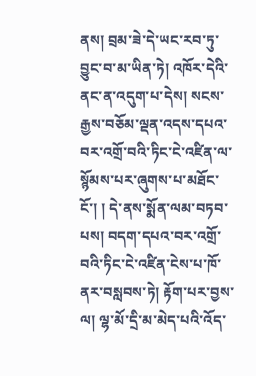ནས། བྲམ་ཟེ་དེ་ཡང་རབ་ཏུ་བྱུང་བ་མ་ཡིན་ཏེ། འཁོར་དེའི་ནང་ན་འདུག་པ་དེས། སངས་རྒྱས་བཅོམ་ལྡན་འདས་དཔའ་བར་འགྲོ་བའི་ཏིང་ངེ་འཛིན་ལ་སྙོམས་པར་ཞུགས་པ་མཐོང་ངོ་། ། དེ་ནས་སྨོན་ལམ་བཏབ་པས། བདག་དཔའ་བར་འགྲོ་བའི་ཏིང་ངེ་འཛིན་ངེས་པ་ཁོ་ནར་བསླབས་ཏེ། རྟོག་པར་བྱས་ལ། ལྷ་མོ་དྲི་མ་མེད་པའི་འོད་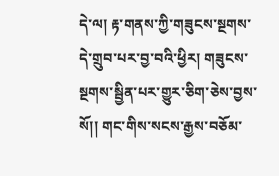དེ་ལ། རྟ་གནས་ཀྱི་གཟུངས་སྔགས་དེ་གྲུབ་པར་བྱ་བའི་ཕྱིར། གཟུངས་སྔགས་སྦྱིན་པར་གྱུར་ཅིག་ཅེས་བྱས་སོ།། གང་གིས་སངས་རྒྱས་བཅོམ་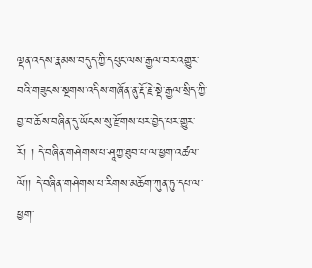ལྡན་འདས་རྣམས་བདུད་ཀྱི་དཔུང་ལས་རྒྱལ་བར་འགྱུར་བའི་གཟུངས་སྔགས་འདིས་གཞོན་ནུ་རྡོ་རྗེ་སྡེ་རྒྱལ་སྲིད་ཀྱི་བྱ་བ་ཆོས་བཞིན་དུ་ཡོངས་སུ་རྫོགས་པར་བྱེད་པར་གྱུར་རོ། ། དེ་བཞིན་གཤེགས་པ་ཤཱཀྱ་ཐུབ་པ་ལ་ཕྱག་འཚལ་ལོ།། དེ་བཞིན་གཤེགས་པ་རིགས་མཆོག་ཀུན་ཏུ་དཔ་ལ་ཕྱག་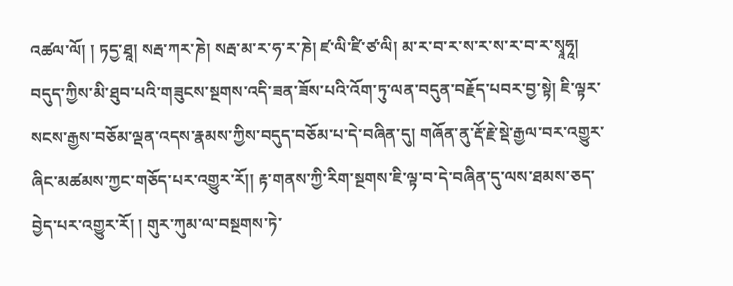འཚལ་ལོ། ། ཏདྱ་ཐཱ། སརྦ་ཀར་ཎེ། སརྦ་མ་ར་ཧ་ར་ཎེ། ཛ་ལི་ཛི་ཙ་ལི། མ་ར་བ་ར་ས་ར་ས་ར་བ་ར་སྭཱཧཱ། བདུད་ཀྱིས་མི་ཐུབ་པའི་གཟུངས་སྔགས་འདི་ཟན་ཟོས་པའི་འོག་ཏུ་ལན་བདུན་བརྗོད་པབར་བྱ་སྟེ། ཇི་ལྟར་སངས་རྒྱས་བཅོམ་ལྡན་འདས་རྣམས་ཀྱིས་བདུད་བཅོམ་པ་དེ་བཞིན་དུ། གཞོན་ནུ་རྡོ་རྗེ་སྡེ་རྒྱལ་བར་འགྱུར་ཞིང་མཚམས་ཀྱང་གཅོད་པར་འགྱུར་རོ།། རྟ་གནས་ཀྱི་རིག་སྔགས་ཇི་ལྟ་བ་དེ་བཞིན་དུ་ལས་ཐམས་ཅད་བྱེད་པར་འགྱུར་རོ། ། གུར་ཀུམ་ལ་བསྔགས་ཏེ་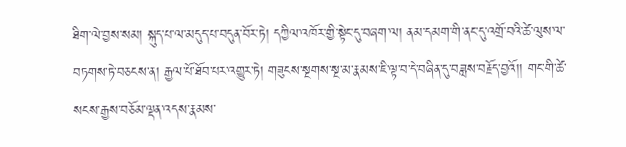ཐིག་ལེ་བྱས་སམ། སྐུད་པ་ལ་མདུད་པ་བདུན་བོར་ཏེ། དཀྱིལ་འཁོར་གྱི་སྟེང་དུ་བཞག་ལ། ནམ་དམག་གི་ནང་དུ་འགྲོ་བའི་ཚེ་ལུས་ལ་བཏགས་ཏེ་བཅངས་ན། རྒྱལ་པོ་ཐོབ་པར་འགྱུར་ཏེ། གཟུངས་སྔགས་སྔ་མ་རྣམས་ཇི་ལྟ་བ་དེ་བཞིན་དུ་བཟླས་བརྗོད་བྱའོ།། གང་གི་ཚེ་སངས་རྒྱས་བཅོམ་ལྡན་འདས་རྣམས་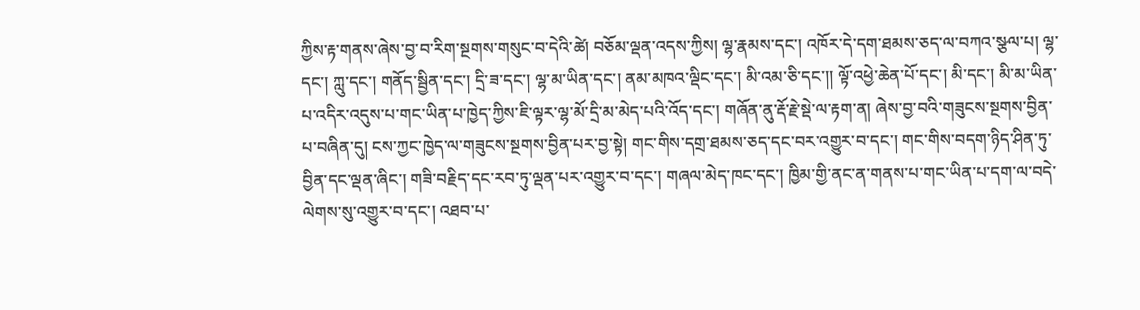ཀྱིས་རྟ་གནས་ཞེས་བྱ་བ་རིག་སྔགས་གསུང་བ་དེའི་ཚེ། བཅོམ་ལྡན་འདས་ཀྱིས། ལྷ་རྣམས་དང་། འཁོར་དེ་དག་ཐམས་ཅད་ལ་བཀའ་སྩལ་པ། ལྷ་དང་། ཀླུ་དང་། གནོད་སྦྱིན་དང་། དྲི་ཟ་དང་། ལྷ་མ་ཡིན་དང་། ནམ་མཁའ་ལྡིང་དང་། མི་འམ་ཅི་དང་།། ལྟོ་འཕྱེ་ཆེན་པོ་དང་། མི་དང་། མི་མ་ཡིན་པ་འདིར་འདུས་པ་གང་ཡིན་པ་ཁྱེད་ཀྱིས་ཇི་ལྟར་ལྷ་མོ་དྲི་མ་མེད་པའི་འོད་དང་། གཞོན་ནུ་རྡོ་རྗེ་སྡེ་ལ་རྟག་ན། ཞེས་བྱ་བའི་གཟུངས་སྔགས་བྱིན་པ་བཞིན་དུ། ངས་ཀྱང་ཁྱེད་ལ་གཟུངས་སྔགས་བྱིན་པར་བྱ་སྟེ། གང་གིས་དགྲ་ཐམས་ཅད་དང་བར་འགྱུར་བ་དང་། གང་གིས་བདག་ཉིད་ཤིན་ཏུ་བྱིན་དང་ལྡན་ཞིང་། གཟི་བརྗིད་དང་རབ་ཏུ་ལྡན་པར་འགྱུར་བ་དང་། གཞལ་མེད་ཁང་དང་། ཁྱིམ་གྱི་ནང་ན་གནས་པ་གང་ཡིན་པ་དག་ལ་བདེ་ལེགས་སུ་འགྱུར་བ་དང་། འཐབ་པ་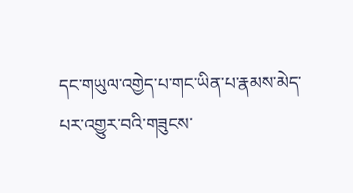དང་གཡུལ་འགྱེད་པ་གང་ཡིན་པ་རྣམས་མེད་པར་འགྱུར་བའི་གཟུངས་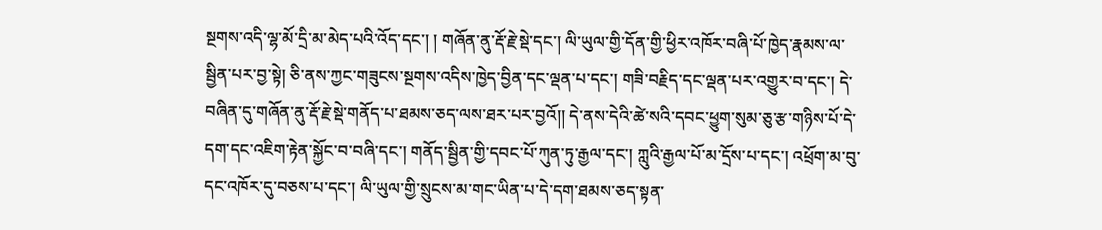སྔགས་འདི་ལྷ་མོ་དྲི་མ་མེད་པའི་འོད་དང་། ། གཞོན་ནུ་རྡོ་རྗེ་སྡེ་དང་། ལི་ཡུལ་གྱི་དོན་གྱི་ཕྱིར་འཁོར་བཞི་པོ་ཁྱེད་རྣམས་ལ་སྦྱིན་པར་བྱ་སྟེ། ཅི་ནས་ཀྱང་གཟུངས་སྔགས་འདིས་ཁྱེད་བྱིན་དང་ལྡན་པ་དང་། གཟི་བརྗིད་དང་ལྡན་པར་འགྱུར་བ་དང་། དེ་བཞིན་དུ་གཞོན་ནུ་རྡོ་རྗེ་སྡེ་གནོད་པ་ཐམས་ཅད་ལས་ཐར་པར་བྱའོ།། དེ་ནས་དེའི་ཚེ་སའི་དབང་ཕྱུག་སུམ་ཅུ་རྩ་གཉིས་པོ་དེ་དག་དང་འཇིག་རྟེན་སྐྱོང་བ་བཞི་དང་། གནོད་སྦྱིན་གྱི་དབང་པོ་ཀུན་ཏུ་རྒྱལ་དང་། ཀླུའི་རྒྱལ་པོ་མ་དྲོས་པ་དང་། འཕྲོག་མ་བུ་དང་འཁོར་དུ་བཅས་པ་དང་། ལི་ཡུལ་གྱི་སྲུངས་མ་གང་ཡིན་པ་དེ་དག་ཐམས་ཅད་སྟན་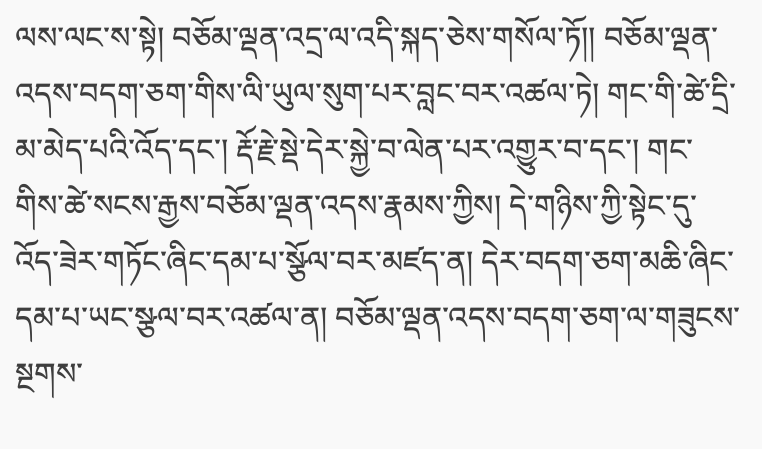ལས་ལང་ས་སྟེ། བཅོམ་ལྡན་འདྲ་ལ་འདི་སྐད་ཅེས་གསོལ་ཏོ།། བཅོམ་ལྡན་འདས་བདག་ཅག་གིས་ལི་ཡུལ་སུག་པར་བླང་བར་འཚལ་ཏེ། གང་གི་ཚེ་དྲི་མ་མེད་པའི་འོད་དང་། རྡོ་རྗེ་སྡེ་དེར་སྐྱེ་བ་ལེན་པར་འགྱུར་བ་དང་། གང་གིས་ཚེ་སངས་རྒྱས་བཅོམ་ལྡན་འདས་རྣམས་ཀྱིས། དེ་གཉིས་ཀྱི་སྟེང་དུ་འོད་ཟེར་གཏོང་ཞིང་དམ་པ་སྩོལ་བར་མཛད་ན། དེར་བདག་ཅག་མཆི་ཞིང་དམ་པ་ཡང་སྩལ་བར་འཚལ་ན། བཅོམ་ལྡན་འདས་བདག་ཅག་ལ་གཟུངས་སྔགས་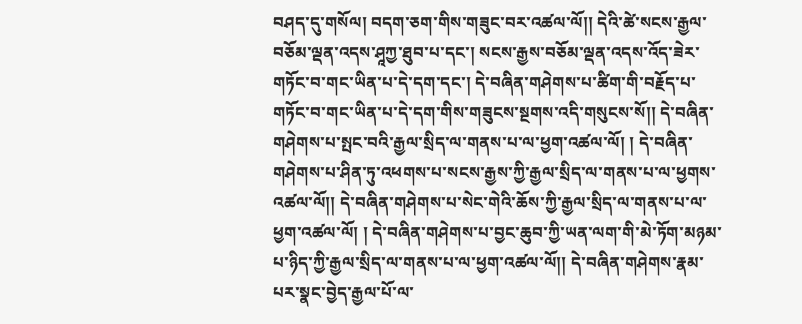བཤད་དུ་གསོལ། བདག་ཅག་གིས་གཟུང་བར་འཚལ་ལོ།། དེའི་ཚེ་སངས་རྒྱལ་བཅོམ་ལྡན་འདས་ཤཱཀྱ་ཐུབ་པ་དང་། སངས་རྒྱས་བཅོམ་ལྡན་འདས་འོད་ཟེར་གཏོང་བ་གང་ཡིན་པ་དེ་དག་དང་། དེ་བཞིན་གཤེགས་པ་ཚིག་གི་བརྗོད་པ་གཏོང་བ་གང་ཡིན་པ་དེ་དག་གིས་གཟུངས་སྔགས་འདི་གསུངས་སོ།། དེ་བཞིན་གཤེགས་པ་སྤང་བའི་རྒྱལ་སྲིད་ལ་གནས་པ་ལ་ཕྱག་འཚལ་ལོ། ། དེ་བཞིན་གཤེགས་པ་ཤིན་ཏུ་འཕགས་པ་སངས་རྒྱས་ཀྱི་རྒྱལ་སྲིད་ལ་གནས་པ་ལ་ཕྱགས་འཚལ་ལོ།། དེ་བཞིན་གཤེགས་པ་སེང་གེའི་ཆོས་ཀྱི་རྒྱལ་སྲིད་ལ་གནས་པ་ལ་ཕྱག་འཚལ་ལོ། ། དེ་བཞིན་གཤེགས་པ་བྱང་ཆུབ་ཀྱི་ཡན་ལག་གི་མེ་ཏོག་མཉམ་པ་ཉིད་ཀྱི་རྒྱལ་སྲིད་ལ་གནས་པ་ལ་ཕྱག་འཚལ་ལོ།། དེ་བཞིན་གཤེགས་རྣམ་པར་སྣང་བྱེད་རྒྱལ་པོ་ལ་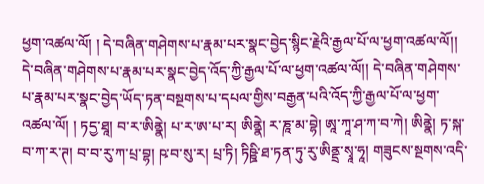ཕྱག་འཚལ་ལོ། ། དེ་བཞིན་གཤེགས་པ་རྣམ་པར་སྣང་བྱེད་སྙིང་རྗེའི་རྒྱལ་པོ་ལ་ཕྱག་འཚལ་ལོ།། དེ་བཞིན་གཤེགས་པ་རྣམ་པར་སྣང་བྱེད་འོད་ཀྱི་རྒྱལ་པོ་ལ་ཕྱག་འཚལ་ལོ།། དེ་བཞིན་གཤེགས་པ་རྣམ་པར་སྣང་བྱེད་ཡོད་ཏན་བསྔགས་པ་དཔལ་གྱིས་བརྒྱན་པའི་འོད་ཀྱི་རྒྱལ་པོ་ལ་ཕྱག་འཚལ་ལོ། ། ཏདྱ་ཐཱ། བ་ར་ཨིནྣེ། པ་ར་ཨ་པ་ར། ཨིནྣེ། ར་ཎཱ་མ་བྷེ། ཨཱ་ཀཱ་ཤ་ཀ་བ་ཀེ། ཨིནྣེ། ཏ་སྐ་བ་ཀ་ར་ཊ། བ་བ་རུ་ཀ་པྲ་བྷ། ཥ་བ་སུ་ར། པྲ་ཏི། ཏིཥྛི་ཐ་ཏན་ཏུ་རུ་ཨིནྡྲ་སྭཱ་ཧཱ། གཟུངས་སྔགས་འདི་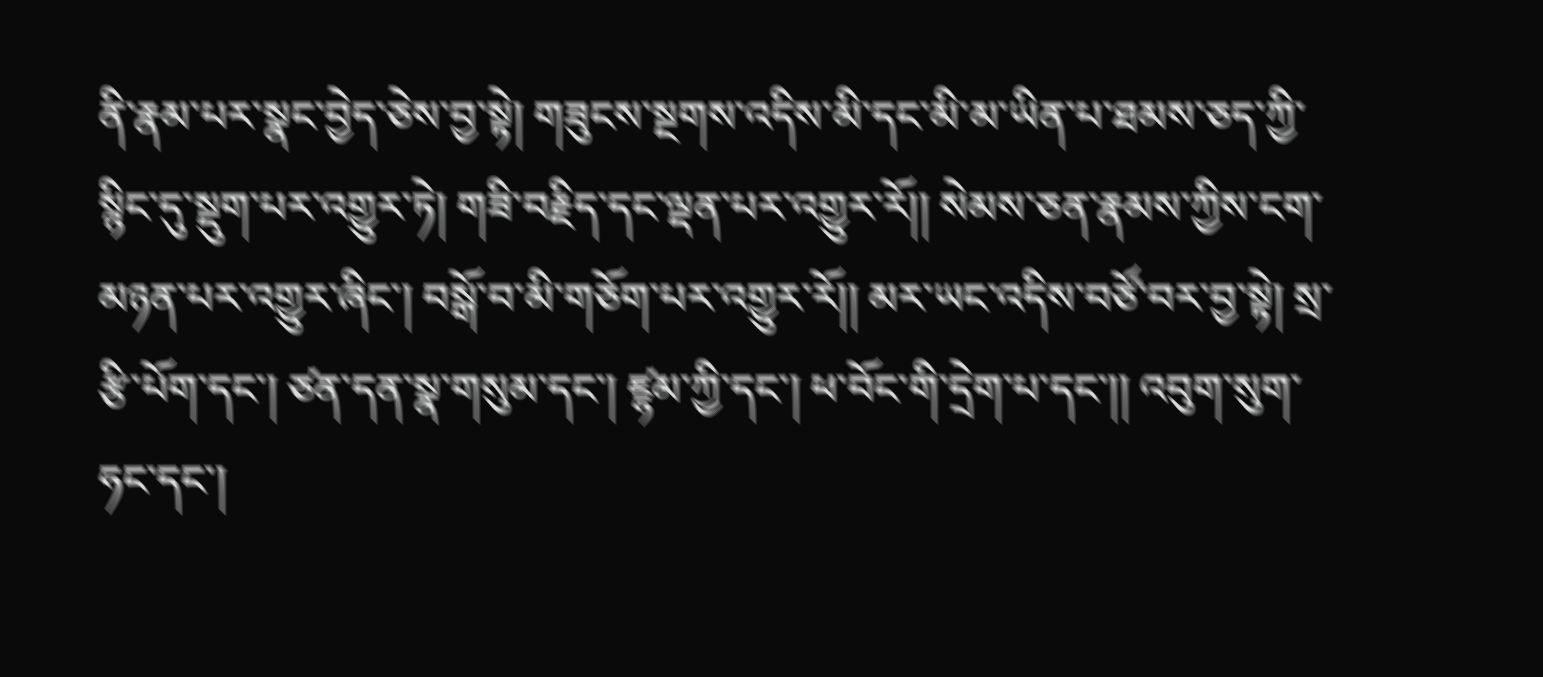ནི་རྣམ་པར་སྣང་བྱེད་ཅེས་བྱ་སྟེ། གཟུངས་སྔགས་འདིས་མི་དང་མི་མ་ཡིན་པ་ཐམས་ཅད་ཀྱི་སྙིང་དུ་སྡུག་པར་འགྱུར་ཏེ། གཟི་བརྗིད་དང་ལྡན་པར་འགྱུར་རོ།། སེམས་ཅན་རྣམས་ཀྱིས་ངག་མཉན་པར་འགྱུར་ཞིང་། བསྒོ་བ་མི་གཅོག་པར་འགྱུར་རོ།། མར་ཡང་འདིས་བཙོ་བར་བྱ་སྟེ། སྲ་རྩི་པོག་དང་། ཙན་དན་སྣ་གསུམ་དང་། ཛྷམ་ཀྱི་དང་། ཕ་བོང་གི་དྲེག་པ་དང་།། འབུག་སུག་ཧང་དང་།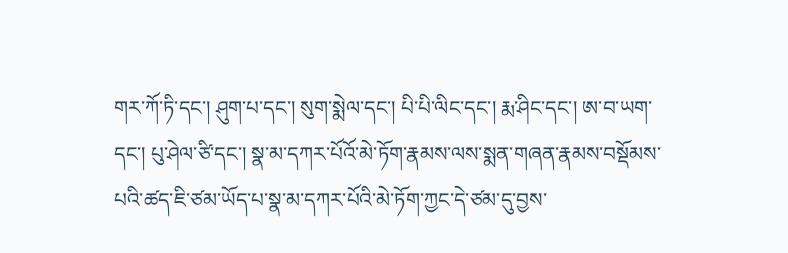གར་ཀོ་ཏི་དང་། ཤུག་པ་དང་། སུག་སྨེལ་དང་། པི་པི་ལིང་དང་། རྨ་ཤིང་དང་། ཨ་བ་ཡག་དང་། པུ་ཤེལ་ཙི་དང་། སྣ་མ་དཀར་པོའོ་མེ་ཏོག་རྣམས་ལས་སྨན་གཞན་རྣམས་བསྡོམས་པའི་ཚད་ཇི་ཙམ་ཡོད་པ་སྣ་མ་དཀར་པོའི་མེ་ཏོག་ཀྱང་དེ་ཙམ་དུ་བྱས་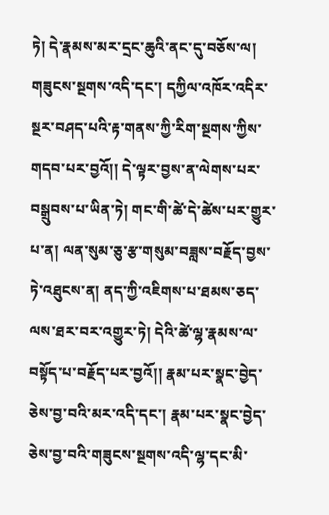ཏེ། དེ་རྣམས་མར་དྲང་ཆུའི་ནང་དུ་བཅོས་ལ། གཟུངས་སྔགས་འདི་དང་། དཀྱིལ་འཁོར་འདིར་སྔར་བཤད་པའི་རྟ་གནས་ཀྱི་རིག་སྔགས་ཀྱིས་གདབ་པར་བྱའོ།། དེ་ལྟར་བྱས་ན་ལེགས་པར་བསྒྲུབས་པ་ཡིན་ཏེ། གང་གི་ཚེ་དེ་ཚེས་པར་གྱུར་པ་ན། ལན་སུམ་ཅུ་རྩ་གསུམ་བཟླས་བརྗོད་བྱས་ཏེ་འཐུངས་ན། ནད་ཀྱི་འཇིགས་པ་ཐམས་ཅད་ལས་ཐར་བར་འགྱུར་ཏེ། དེའི་ཚེ་ལྷ་རྣམས་ལ་བསྟོད་པ་བརྗོད་པར་བྱའོ།། རྣམ་པར་སྣང་བྱེད་ཅེས་བྱ་བའི་མར་འདི་དང་། རྣམ་པར་སྣང་བྱེད་ཅེས་བྱ་བའི་གཟུངས་སྔགས་འདི་ལྷ་དང་མི་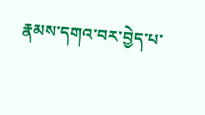རྣམས་དགའ་བར་བྱེད་པ་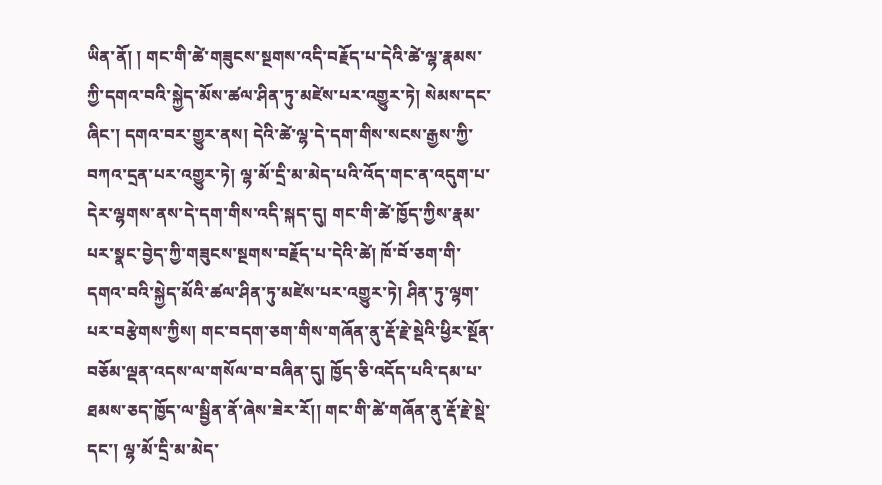ཡིན་ནོ། ། གང་གི་ཚེ་གཟུངས་སྔགས་འདི་བརྗོད་པ་དེའི་ཚེ་ལྷ་རྣམས་ཀྱི་དགའ་བའི་སྐྱེད་མོས་ཚལ་ཤིན་ཏུ་མཛེས་པར་འགྱུར་ཏེ། སེམས་དང་ཞིང་། དགའ་བར་གྱུར་ནས། དེའི་ཚེ་ལྷ་དེ་དག་གིས་སངས་རྒྱས་ཀྱི་བཀའ་དྲན་པར་འགྱུར་ཏེ། ལྷ་མོ་དྲི་མ་མེད་པའི་འོད་གང་ན་འདུག་པ་དེར་ལྷགས་ནས་དེ་དག་གིས་འདི་སྐད་དུ། གང་གི་ཚེ་ཁྱོད་ཀྱིས་རྣམ་པར་སྣང་བྱེད་ཀྱི་གཟུངས་སྔགས་བརྗོད་པ་དེའི་ཚེ། ཁོ་བོ་ཅག་གི་དགའ་བའི་སྐྱེད་མོའི་ཚལ་ཤིན་ཏུ་མཛེས་པར་འགྱུར་ཏེ། ཤིན་ཏུ་ལྷག་པར་བརྩེགས་ཀྱིས། གང་བདག་ཅག་གིས་གཞོན་ནུ་རྡོ་རྗེ་སྡེའི་ཕྱིར་སྔོན་བཅོམ་ལྡན་འདས་ལ་གསོལ་བ་བཞིན་དུ། ཁྱོད་ཅི་འདོད་པའི་དམ་པ་ཐམས་ཅད་ཁྱོད་ལ་སྦྱིན་ནོ་ཞེས་ཟེར་རོ།། གང་གི་ཚེ་གཞོན་ནུ་རྡོ་རྗེ་སྡེ་དང་། ལྷ་མོ་དྲི་མ་མེད་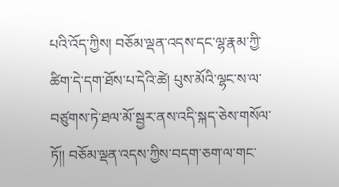པའི་འོད་ཀྱིས། བཅོམ་ལྡན་འདས་དང་ལྷ་རྣམ་ཀྱི་ཚིག་དེ་དག་ཐོས་པ་དེའི་ཚེ། པུས་མོའི་ལྷང་ས་ལ་བཙུགས་ཏེ་ཐལ་མོ་སྦྱར་ནས་འདི་སྐད་ཅེས་གསོལ་ཏོ།། བཅོམ་ལྡན་འདས་ཀྱིས་བདག་ཅག་ལ་གང་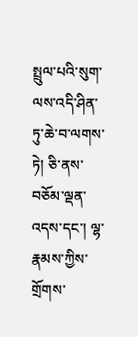སྤྲུལ་པའི་སུག་ལས་འདི་ཤིན་ཏུ་ཆེ་བ་ལགས་ཏེ། ཅི་ནས་བཅོམ་ལྡན་འདས་དང་། ལྷ་རྣམས་ཀྱིས་གྲོགས་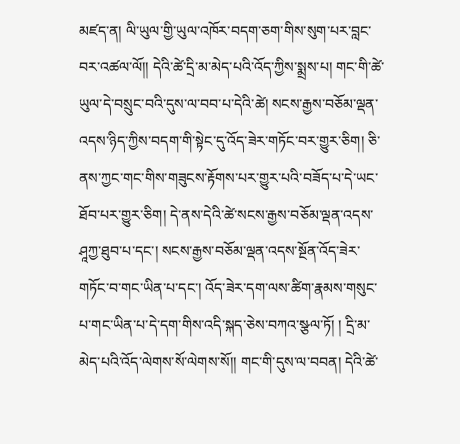མཛད་ན། ལི་ཡུལ་གྱི་ཡུལ་འཁོར་བདག་ཅག་གིས་སུག་པར་བླང་བར་འཚལ་ལོ།། དེའི་ཚེ་དྲི་མ་མེད་པའི་འོད་ཀྱིས་སྨྲས་པ། གང་གི་ཚེ་ཡུལ་དེ་བསྲུང་བའི་དུས་ལ་བབ་པ་དེའི་ཚེ། སངས་རྒྱས་བཅོམ་ལྡན་འདས་ཉིད་ཀྱིས་བདག་གི་སྟེང་དུ་འོད་ཟེར་གཏོང་བར་གྱུར་ཅིག། ཅི་ནས་ཀྱང་གང་གིས་གཟུངས་རྟོགས་པར་གྱུར་པའི་བཟོད་པ་དེ་ཡང་ཐོབ་པར་གྱུར་ཅིག། དེ་ནས་དེའི་ཚེ་སངས་རྒྱས་བཅོམ་ལྡན་འདས་ཤཱཀྱ་ཐུབ་པ་དང་། སངས་རྒྱས་བཅོམ་ལྡན་འདས་སྔོན་འོད་ཟེར་གཏོང་བ་གང་ཡིན་པ་དང་། འོད་ཟེར་དག་ལས་ཚིག་རྣམས་གསུང་པ་གང་ཡིན་པ་དེ་དག་གིས་འདི་སྐད་ཅེས་བཀའ་སྩལ་ཏོ། ། དྲི་མ་མེད་པའི་འོད་ལེགས་སོ་ལེགས་སོ།། གང་གི་དུས་ལ་བབན། དེའི་ཚེ་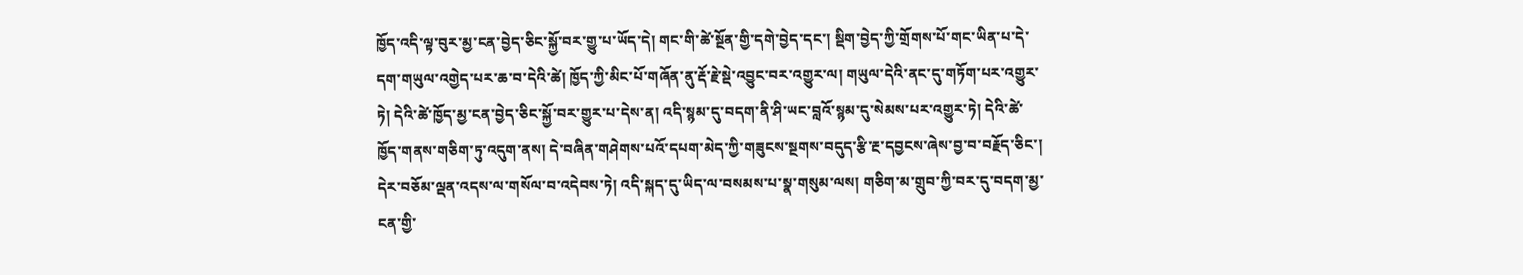ཁྱོད་འདི་ལྟ་བུར་མྱ་ངན་བྱེད་ཅིང་སྐྱོ་བར་གྱུ་པ་ཡོད་དེ། གང་གི་ཚེ་སྔོན་གྱི་དགེ་བྱེད་དང་། སྡིག་བྱེད་ཀྱི་གྲོགས་པོ་གང་ཡིན་པ་དེ་དག་གཡུལ་འགྱེད་པར་ཆ་བ་དེའི་ཚེ། ཁྱོད་ཀྱི་མིང་པོ་གཞོན་ནུ་རྡོ་རྗེ་སྡེ་འབྱུང་བར་འགྱུར་ལ། གཡུལ་དེའི་ནང་དུ་གཏོག་པར་འགྱུར་ཏེ། དེའི་ཚེ་ཁྱོད་མྱ་ངན་བྱེད་ཅིང་སྐྱོ་བར་གྱུར་པ་དེས་ན། འདི་སྙམ་དུ་བདག་ནི་ཤི་ཡང་བླའོ་སྙམ་དུ་སེམས་པར་འགྱུར་ཏེ། དེའི་ཚེ་ཁྱོད་གནས་གཅིག་ཏུ་འདུག་ནས། དེ་བཞིན་གཤེགས་པའོ་དཔག་མེད་ཀྱི་གཟུངས་སྔགས་བདུད་རྩི་རྔ་དབྱངས་ཞེས་བྱ་བ་བརྗོད་ཅིང་། དེར་བཅོམ་ལྡན་འདས་ལ་གསོལ་བ་འདེབས་ཏེ། འདི་སྐད་དུ་ཡིད་ལ་བསམས་པ་སྣ་གསུམ་ལས། གཅིག་མ་གྲུབ་ཀྱི་བར་དུ་བདག་མྱ་ངན་གྱི་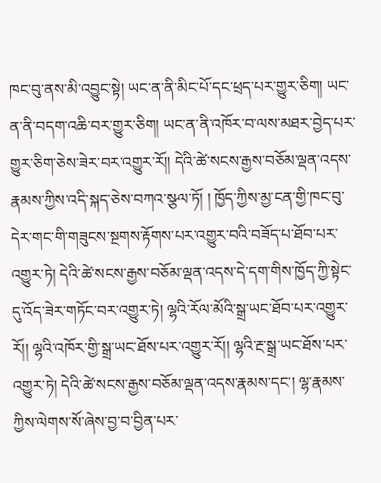ཁང་བུ་ནས་མི་འབྱུང་སྟེ། ཡང་ན་ནི་མིང་པོ་དང་ཕྲད་པར་གྱུར་ཅིག། ཡང་ན་ནི་བདག་འཆི་བར་གྱུར་ཅིག། ཡང་ན་ནི་འཁོར་བ་ལས་མཐར་བྱེད་པར་གྱུར་ཅིག་ཅེས་ཟེར་བར་འགྱུར་རོ།། དེའི་ཚེ་སངས་རྒྱས་བཅོམ་ལྡན་འདས་རྣམས་ཀྱིས་འདི་སྐད་ཅེས་བཀའ་སྩལ་ཏོ། ། ཁྱོད་ཀྱིས་མྱ་ངན་གྱི་ཁང་བུ་དེར་གང་གི་གཟུངས་སྔགས་རྟོགས་པར་འགྱུར་བའི་བཟོད་པ་ཐོབ་པར་འགྱུར་ཏེ། དེའི་ཚེ་སངས་རྒྱས་བཅོམ་ལྡན་འདས་དེ་དག་གིས་ཁྱོད་ཀྱི་སྟེང་དུ་འོད་ཟེར་གཏོང་བར་འགྱུར་ཏེ། ལྷའི་རོལ་མོའི་སྒྲ་ཡང་ཐོབ་པར་འགྱུར་རོ།། ལྷའི་འཁོར་གྱི་སྒྲ་ཡང་ཐོས་པར་འགྱུར་རོ།། ལྷའི་རྔ་སྒྲ་ཡང་ཐོས་པར་འགྱུར་ཏེ། དེའི་ཚེ་སངས་རྒྱས་བཅོམ་ལྡན་འདས་རྣམས་དང་། ལྷ་རྣམས་ཀྱིས་ལེགས་སོ་ཞེས་བྱ་བ་བྱིན་པར་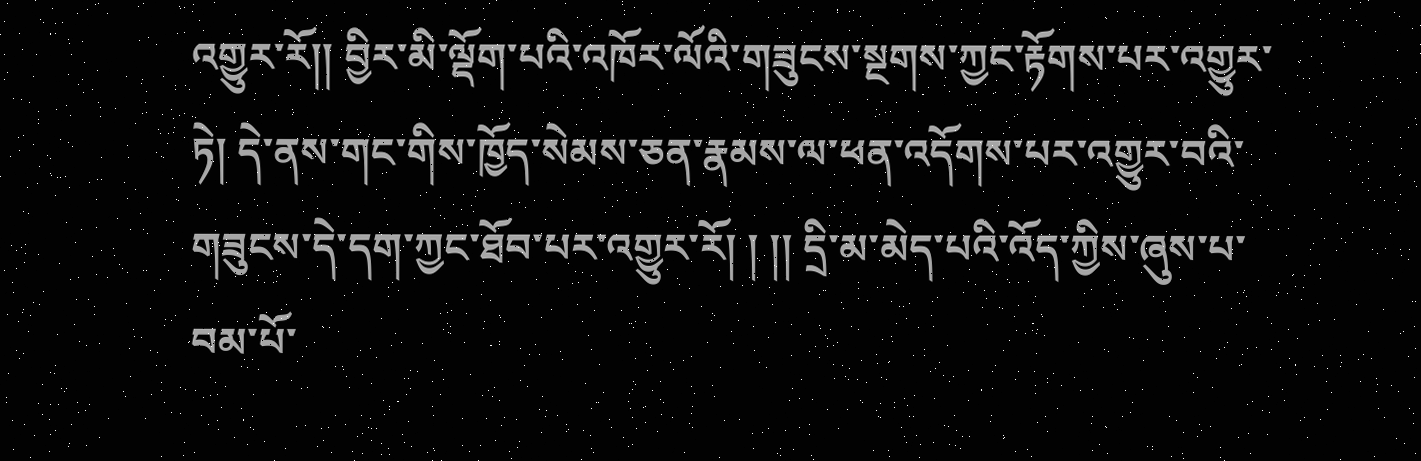འགྱུར་རོ།། བྱིར་མི་ལྡོག་པའི་འཁོར་ལོའི་གཟུངས་སྔགས་ཀྱང་རྟོགས་པར་འགྱུར་ཏེ། དེ་ནས་གང་གིས་ཁྱོད་སེམས་ཅན་རྣམས་ལ་ཕན་འདོགས་པར་འགྱུར་བའི་གཟུངས་དེ་དག་ཀྱང་ཐོབ་པར་འགྱུར་རོ། ། །། དྲི་མ་མེད་པའི་འོད་ཀྱིས་ཞུས་པ་བམ་པོ་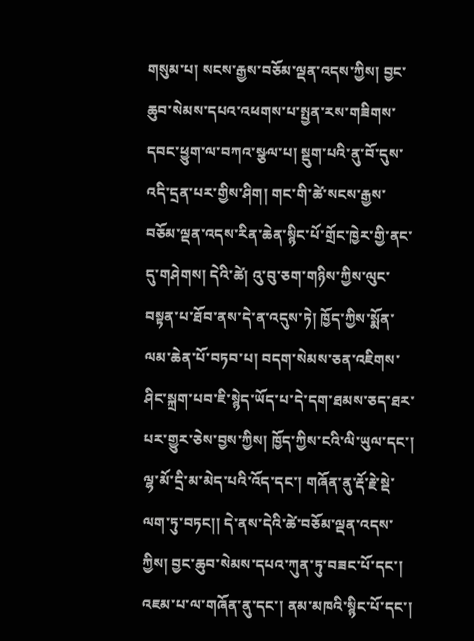གསུམ་པ། སངས་རྒྱས་བཅོམ་ལྡན་འདས་ཀྱིས། བྱང་ཆུབ་སེམས་དཔའ་འཕགས་པ་སྤྱན་རས་གཟིགས་དབང་ཕྱུག་ལ་བཀའ་སྩལ་པ། སྡུག་པའི་ནུ་བོ་དུས་འདི་དྲན་པར་གྱིས་ཤིག། གང་གི་ཚེ་སངས་རྒྱས་བཅོམ་ལྡན་འདས་རིན་ཆེན་སྙིང་པོ་གྲོང་ཁྱེར་གྱི་ནང་དུ་གཤེགས། དེའི་ཚེ། འུ་བུ་ཅག་གཉིས་ཀྱིས་ལུང་བསྟན་པ་ཐོབ་ནས་དེ་ན་འདུས་ཏེ། ཁྱོད་ཀྱིས་སྨོན་ལམ་ཆེན་པོ་བཏབ་པ། བདག་སེམས་ཅན་འཇིགས་ཤིང་སྐྲག་པབ་ཇི་སྙེད་ཡོད་པ་དེ་དག་ཐམས་ཅད་ཐར་པར་གྱུར་ཅེས་བྱས་ཀྱིས། ཁྱོད་ཀྱིས་ངའི་ལི་ཡུལ་དང་། ལྷ་མོ་དྲི་མ་མེད་པའི་འོད་དང་། གཞོན་ནུ་རྡོ་རྗེ་སྡེ་ལག་ཏུ་བཏང།། དེ་ནས་དེའི་ཚེ་བཅོམ་ལྡན་འདས་ཀྱིས། བྱང་ཆུབ་སེམས་དཔའ་ཀུན་ཏུ་བཟང་པོ་དང་། འཇམ་པ་ལ་གཞོན་ནུ་དང་། ནམ་མཁའི་སྙིང་པོ་དང་།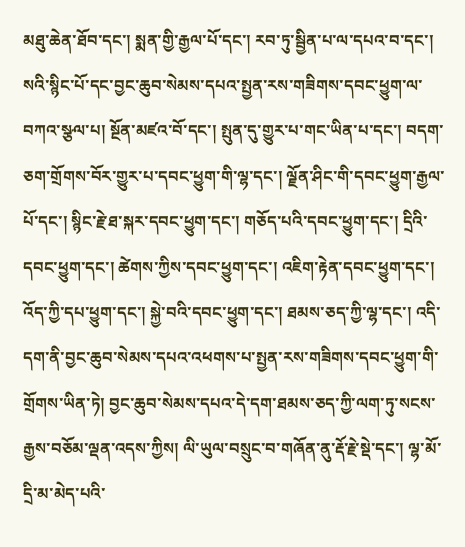མཐུ་ཆེན་ཐོབ་དང་། སྨན་གྱི་རྒྱལ་པོ་དང་། རབ་ཏུ་སྦྱིན་པ་ལ་དཔའ་བ་དང་། སའི་སྙིང་པོ་དང་བྱང་ཆུབ་སེམས་དཔའ་སྤྱན་རས་གཟིགས་དབང་ཕྱུག་ལ་བཀའ་སྩལ་པ། སྔོན་མཛའ་བོ་དང་། སྤུན་དུ་གྱུར་པ་གང་ཡིན་པ་དང་། བདག་ཅག་གྲོགས་བོར་གྱུར་པ་དབང་ཕྱུག་གི་ལྷ་དང་། ལྗོན་ཤིང་གི་དབང་ཕྱུག་རྒྱལ་པོ་དང་། སྙིང་རྗེ་ཐ་སྐར་དབང་ཕྱུག་དང་། གཅོད་པའི་དབང་ཕྱུག་དང་། དྲིའི་དབང་ཕྱུག་དང་། ཚེགས་ཀྱིས་དབང་ཕྱུག་དང་། འཇིག་རྟེན་དབང་ཕྱུག་དང་། འོད་ཀྱི་དཔ་ཕྱུག་དང་། སྐྱེ་བའི་དབང་ཕྱུག་དང་། ཐམས་ཅད་ཀྱི་ལྷ་དང་། འདི་དག་ནི་བྱང་ཆུབ་སེམས་དཔའ་འཕགས་པ་སྤྱན་རས་གཟིགས་དབང་ཕྱུག་གི་གྲོགས་ཡིན་ཏེ། བྱང་ཆུབ་སེམས་དཔའ་དེ་དག་ཐམས་ཅད་ཀྱི་ལག་ཏུ་སངས་རྒྱས་བཅོམ་ལྡན་འདས་ཀྱིས། ལི་ཡུལ་བསྲུང་བ་གཞོན་ནུ་རྡོ་རྗེ་སྡེ་དང་། ལྷ་མོ་དྲི་མ་མེད་པའི་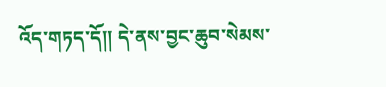འོད་གཏད་དོ།། དེ་ནས་བྱང་ཆུབ་སེམས་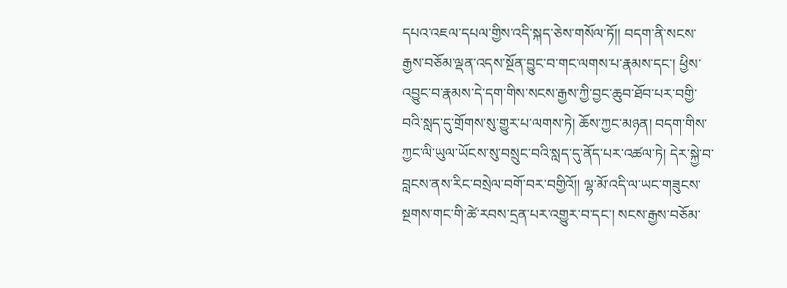དཔའ་འཇལ་དཔལ་གྱིས་འདི་སྐད་ཅེས་གསོལ་ཏོ།། བདག་ནི་སངས་རྒྱས་བཅོམ་ལྡན་འདས་སྔོན་བྱུང་བ་གང་ལགས་པ་རྣམས་དང་། ཕྱིས་འབྱུང་བ་རྣམས་དེ་དག་གིས་སངས་རྒྱས་ཀྱི་བྱང་ཆུབ་ཐོབ་པར་བགྱི་བའི་སླད་དུ་གྲོགས་སུ་གྱུར་པ་ལགས་ཏེ། ཆོས་ཀྱང་མཉན། བདག་གིས་ཀྱང་ལི་ཡུལ་ཡོངས་སུ་བསྲུང་བའི་སླད་དུ་ནོད་པར་འཚལ་ཏེ། དེར་སྐྱེ་བ་བླངས་ནས་རིང་བསྲེལ་བགོ་བར་བགྱིའོ།། ལྷ་མོ་འདི་ལ་ཡང་གཟུངས་སྔགས་གང་གི་ཚེ་རབས་དྲན་པར་འགྱུར་བ་དང་། སངས་རྒྱས་བཅོམ་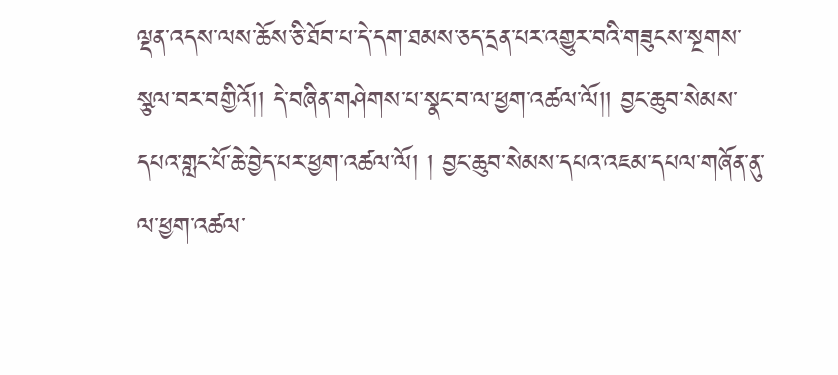ལྡན་འདས་ལས་ཆོས་ཅི་ཐོབ་པ་དེ་དག་ཐམས་ཅད་དྲན་པར་འགྱུར་བའི་གཟུངས་སྔགས་སྩལ་བར་བགྱིའོ།། དེ་བཞིན་གཤེགས་པ་སྣང་བ་ལ་ཕྱག་འཚལ་ལོ།། བྱང་ཆུབ་སེམས་དཔའ་གླང་པོ་ཆེ་བྱེད་པར་ཕྱག་འཚལ་ལོ། ། བྱང་ཆུབ་སེམས་དཔའ་འཇམ་དཔལ་གཞོན་ནུ་ལ་ཕྱག་འཚལ་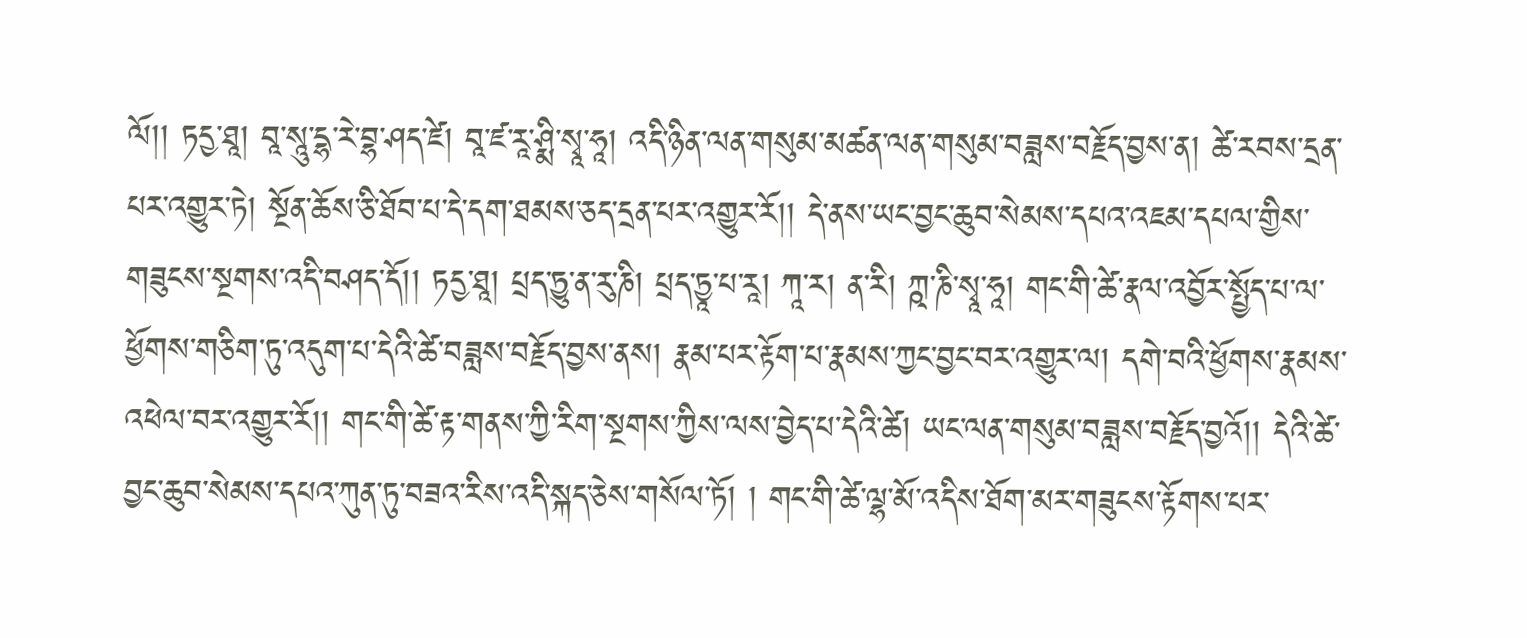ལོ།། ཏདྱ་ཐཱ། བཱ་སཱུ་དྷ་རེ་བྷ་ཤད་ཛེ། བཱ་ཛ་རཱ་ཤྨི་སྭཱ་ཧཱ། འདི་ཉིན་ལན་གསུམ་མཚན་ལན་གསུམ་བཟླས་བརྗོད་བྱས་ན། ཚེ་རབས་དྲན་པར་འགྱུར་ཏེ། སྔོན་ཆོས་ཅི་ཐོབ་པ་དེ་དག་ཐམས་ཅད་དྲན་པར་འགྱུར་རོ།། དེ་ནས་ཡང་བྱང་ཆུབ་སེམས་དཔའ་འཇམ་དཔལ་གྱིས་གཟུངས་སྔགས་འདི་བཤད་དོ།། ཏདྱ་ཐཱ། པྲད་ཏྱུ་ན་རུ་ཎི། པྲད་ཏྱཱ་པ་རཱ། ཀཱ་ར། ན་རི། ཀྵ་ཎི་སྭཱ་ཧཱ། གང་གི་ཚེ་རྣལ་འབྱོར་སྤྱོད་པ་ལ་ཕྱོགས་གཅིག་ཏུ་འདུག་པ་དེའི་ཚེ་བཟླས་བརྗོད་བྱས་ནས། རྣམ་པར་རྟོག་པ་རྣམས་ཀྱང་བྱང་བར་འགྱུར་ལ། དགེ་བའི་ཕྱོགས་རྣམས་འཕེལ་བར་འགྱུར་རོ།། གང་གི་ཚེ་རྟ་གནས་ཀྱི་རིག་སྔགས་ཀྱིས་ལས་བྱེད་པ་དེའི་ཚེ། ཡང་ལན་གསུམ་བཟླས་བརྗོད་བྱའོ།། དེའི་ཚེ་བྱང་ཆུབ་སེམས་དཔའ་ཀུན་ཏུ་བཟའ་རིས་འདི་སྐད་ཅེས་གསོལ་ཏོ། ། གང་གི་ཚེ་ལྷ་མོ་འདིས་ཐོག་མར་གཟུངས་རྟོགས་པར་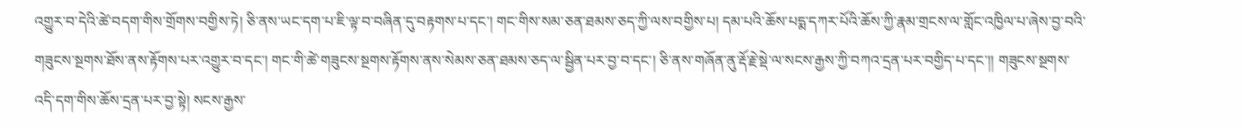འགྱུར་བ་དེའི་ཚེ་བདག་གིས་གྲོགས་བགྱིས་ཏེ། ཅི་ནས་ཡང་དག་པ་ཇི་ལྟ་བ་བཞིན་དུ་བརྟགས་པ་དང་། གང་གིས་སམ་ཅན་ཐམས་ཅད་ཀྱི་ལས་བགྱིས་པ། དམ་པའི་ཆོས་པདྨ་དཀར་པོའི་ཆོས་ཀྱི་རྣམ་གྲངས་ལ་གློང་འཁྱིལ་པ་ཞེས་བྱ་བའི་གཟུངས་སྔགས་ཐོས་ནས་རྟོགས་པར་འགྱུར་བ་དང་། གང་གི་ཚེ་གཟུངས་སྔགས་རྟོགས་ནས་སེམས་ཅན་ཐམས་ཅད་ལ་སྦྱིན་པར་བྱ་བ་དང་། ཅི་ནས་གཞོན་ནུ་རྡོ་རྗེ་སྡེ་ལ་སངས་རྒྱས་ཀྱི་བཀའ་དྲན་པར་བགྱིད་པ་དང་།། གཟུངས་སྔགས་འདི་དག་གིས་ཆོས་དྲན་པར་བྱ་སྟེ། སངས་རྒྱས་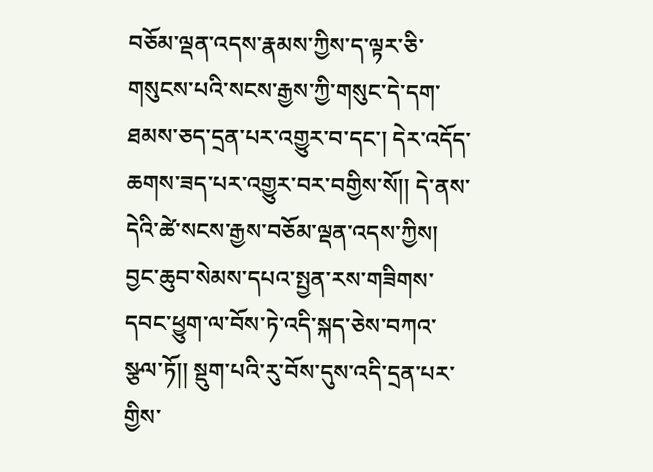བཅོམ་ལྡན་འདས་རྣམས་ཀྱིས་ད་ལྟར་ཅི་གསུངས་པའི་སངས་རྒྱས་ཀྱི་གསུང་དེ་དག་ཐམས་ཅད་དྲན་པར་འགྱུར་བ་དང་། དེར་འདོད་ཆགས་ཟད་པར་འགྱུར་བར་བགྱིས་སོ།། དེ་ནས་དེའི་ཚེ་སངས་རྒྱས་བཅོམ་ལྡན་འདས་ཀྱིས། བྱང་ཆུབ་སེམས་དཔའ་སྤྱན་རས་གཟིགས་དབང་ཕྱུག་ལ་བོས་ཏེ་འདི་སྐད་ཅེས་བཀའ་སྩལ་ཏོ།། སྡུག་པའི་རུ་བོས་དུས་འདི་དྲན་པར་གྱིས་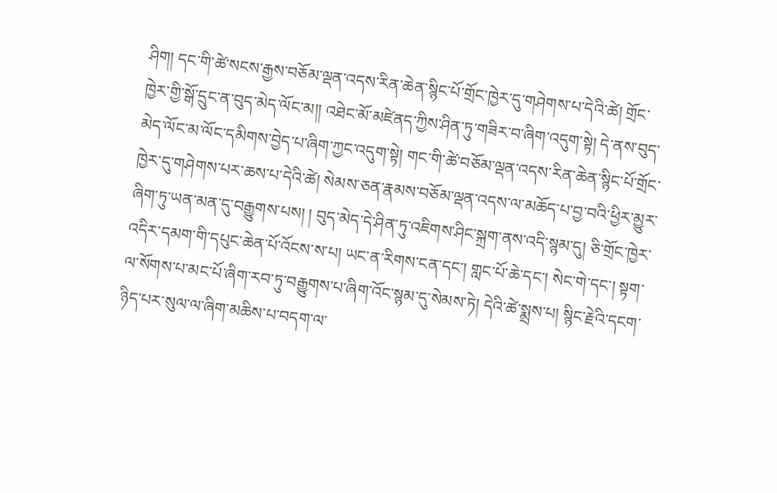ཤིག། དང་གི་ཚེ་སངས་རྒྱས་བཅོམ་ལྡན་འདས་རིན་ཆེན་སྙིང་པོ་གྲོང་ཁྱེར་དུ་གཤེགས་པ་དེའི་ཚེ། གྲོང་ཁྱེར་གྱི་སྒོ་དྲུང་ན་བུད་མེད་ལོང་མ།། འཐེང་མོ་མཛེནད་ཀྱིས་ཤིན་ཏུ་གཟིར་བ་ཞིག་འདུག་སྟེ། དེ་ནས་བུད་མེད་ལོང་མ་ལོང་དམིགས་བྱེད་པ་ཞིག་ཀྱང་འདུག་སྟེ། གང་གི་ཚེ་བཅོམ་ལྡན་འདས་རིན་ཆེན་སྙིང་པོ་གྲོང་ཁྱེར་དུ་གཤེགས་པར་ཆས་པ་དེའི་ཚེ། སེམས་ཅན་རྣམས་བཅོམ་ལྡན་འདས་ལ་མཆོད་པ་བྱ་བའི་ཕྱིར་མྱུར་ཞིག་ཏུ་ཡན་མན་དུ་བརྒྱུགས་པས། ། བུད་མེད་དེ་ཤིན་ཏུ་འཇིགས་ཤིང་སྐྲག་ནས་འདི་སྙམ་དུ། ཅི་གྲོང་ཁྱེར་འདིར་དམག་གི་དཔུང་ཆེན་པོ་འོངས་ས་པ། ཡང་ན་རིགས་ངན་དང་། གླང་པོ་ཆེ་དང་། སེང་གེ་དང་། སྟག་ལ་སོགས་པ་མང་པོ་ཞིག་རབ་ཏུ་བརྒྱུགས་པ་ཞིག་འོང་སྙམ་དུ་སེམས་ཏེ། དེའི་ཚེ་སྨྲས་པ། སྙིང་རྗེའི་དངག་ཉིད་པར་སུལ་ལ་ཞིག་མཆིས་པ་བདག་ལ་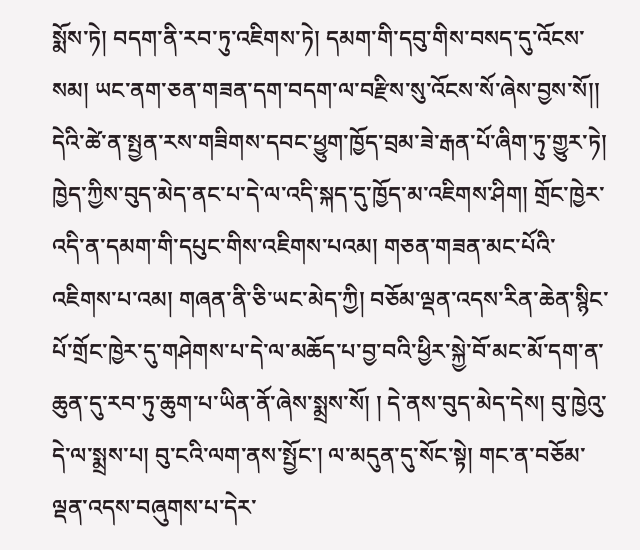སྨོས་ཏེ། བདག་ནི་རབ་ཏུ་འཇིགས་ཏེ། དམག་གི་དབུ་གིས་བསད་དུ་འོངས་སམ། ཡང་ནག་ཅན་གཟན་དག་བདག་ལ་བརྫིས་སུ་འོངས་སོ་ཞེས་བྱས་སོ།། དེའི་ཚེ་ན་སྤྱན་རས་གཟིགས་དབང་ཕྱུག་ཁྱོད་བྲམ་ཟེ་རྒན་པོ་ཞིག་ཏུ་གྱུར་ཏེ། ཁྱེད་ཀྱིས་བུད་མེད་ནང་པ་དེ་ལ་འདི་སྐད་དུ་ཁྱོད་མ་འཇིགས་ཤིག། གྲོང་ཁྱེར་འདི་ན་དམག་གི་དཔུང་གིས་འཇིགས་པའམ། གཅན་གཟན་མང་པོའི་འཇིགས་པ་འམ། གཞན་ནི་ཅི་ཡང་མེད་ཀྱི། བཅོམ་ལྡན་འདས་རིན་ཆེན་སྙིང་པོ་གྲོང་ཁྱེར་དུ་གཤེགས་པ་དེ་ལ་མཆོད་པ་བྱ་བའི་ཕྱིར་སྐྱེ་བོ་མང་མོ་དག་ན་ཆུན་དུ་རབ་ཏུ་ཆུག་པ་ཡིན་ནོ་ཞེས་སྨྲས་སོ། ། དེ་ནས་བུད་མེད་དེས། བུ་ཁྱེའུ་དེ་ལ་སྨྲས་པ། བུ་ངའི་ལག་ནས་སྤྱོང་། ལ་མདུན་དུ་སོང་སྟེ། གང་ན་བཅོམ་ལྡན་འདས་བཞུགས་པ་དེར་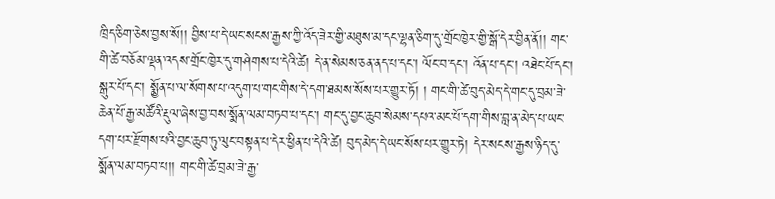ཁྲིད་ཅིག་ཅེས་བྱས་སོ།། བྱིས་པ་དེ་ཡང་སངས་རྒྱས་ཀྱི་འོད་ཟེར་གྱི་མཐུས་མ་དང་ལྷན་ཅིག་དུ་གྲོང་ཁྱེར་གྱི་སྒོ་དེར་བྱིན་ནོ།། གང་གི་ཚེ་བཅོམ་ལྡན་འདས་གྲོང་ཁྱེར་དུ་གཤེགས་པ་དེའི་ཚེ། དེ་ན་སེམས་ཅན་ནད་པ་དང་། ལོང་བ་དང་། འོན་པ་དང་། འཐེང་པོ་དང་། སྒུར་པོ་དང་། སྨྱོན་པ་ལ་སོགས་པ་འདུག་པ་གང་གིས་དེ་དག་ཐམས་སོས་པར་གྱུར་ཏོ། ། གང་གི་ཚེ་བུད་མེད་དེ་གང་དུ་བྲམ་ཟེ་ཆེན་པོ་རྒྱ་མཚོའི་རྡུལ་ཞེས་བྱ་བས་སྨོན་ལམ་བཏབ་པ་དང་། གང་དུ་བྱང་ཆུབ་སེམས་དཔའ་མང་པོ་དག་གིས་བླ་ན་མེད་པ་ཡང་དག་པར་རྫོགས་པའི་བྱང་ཆུབ་ཏུ་ལུང་བསྟན་པ་དེར་ཕྱིན་པ་དེའི་ཚེ། བུད་མེད་དེ་ཡང་སོས་པར་གྱུར་ཏེ། དེར་སངས་རྒྱས་ཉིད་དུ་སྨོན་ལམ་བཏབ་པ།། གང་གི་ཚེ་བྲམ་ཟེ་རྒྱ་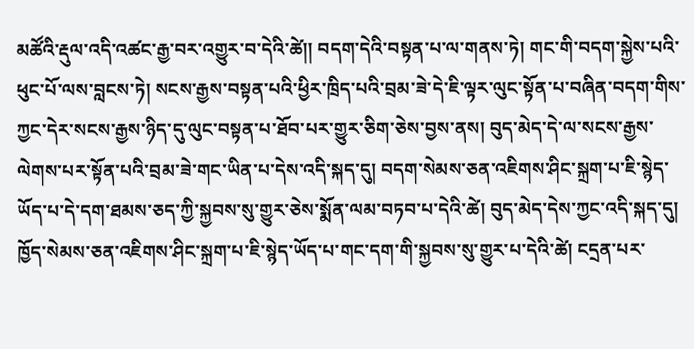མཚོའི་རྡུལ་འདི་འཚང་རྒྱ་བར་འགྱུར་བ་དེའི་ཚེ།། བདག་དེའི་བསྟན་པ་ལ་གནས་ཏེ། གང་གི་བདག་སྐྱེས་པའི་ཕུང་པོ་ལས་བླངས་ཏེ། སངས་རྒྱས་བསྟན་པའི་ཕྱིར་ཁྲིད་པའི་བྲམ་ཟེ་དེ་ཇི་ལྟར་ལུང་སྟོན་པ་བཞིན་བདག་གིས་ཀྱང་དེར་སངས་རྒྱས་ཉིད་དུ་ལུང་བསྟན་པ་ཐོབ་པར་གྱུར་ཅིག་ཅེས་བྱས་ནས། བུད་མེད་དེ་ལ་སངས་རྒྱས་ལེགས་པར་སྟོན་པའི་བྲམ་ཟེ་གང་ཡིན་པ་དེས་འདི་སྐད་དུ། བདག་སེམས་ཅན་འཇིགས་ཤིང་སྐྲག་པ་ཇི་སྙེད་ཡོད་པ་དེ་དག་ཐམས་ཅད་ཀྱི་སྐྱབས་སུ་གྱུར་ཅེས་སྨོན་ལམ་བཏབ་པ་དེའི་ཚེ། བུད་མེད་དེས་ཀྱང་འདི་སྐད་དུ། ཁྱོད་སེམས་ཅན་འཇིགས་ཤིང་སྐྲག་པ་ཇི་སྙེད་ཡོད་པ་གང་དག་གི་སྐྱབས་སུ་གྱུར་པ་དེའི་ཚེ། ངདྲན་པར་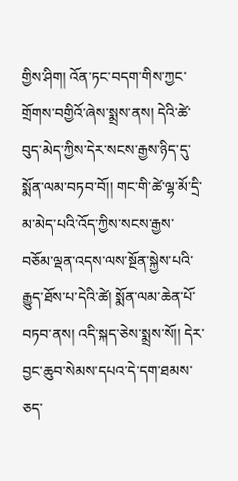གྱིས་ཤིག། འོན་ཏང་བདག་གིས་ཀྱང་གྲོགས་བགྱིའོ་ཞེས་སྨྲས་ནས། དེའི་ཚེ་བུད་མེད་ཀྱིས་དེར་སངས་རྒྱས་ཉིད་དུ་སྨོན་ལམ་བཏབ་བོ།། གང་གི་ཚེ་ལྷ་མོ་དྲི་མ་མེད་པའི་འོད་ཀྱིས་སངས་རྒྱས་བཅོམ་ལྡན་འདས་ལས་སྔོན་སྐྱེས་པའི་རྒྱུད་ཐོས་པ་དེའི་ཚེ། སྨོན་ལམ་ཆེན་པོ་བཏབ་ནས། འདི་སྐད་ཅེས་སྨྲས་སོ།། དེར་བྱང་ཆུབ་སེམས་དཔའ་དེ་དག་ཐམས་ཅད་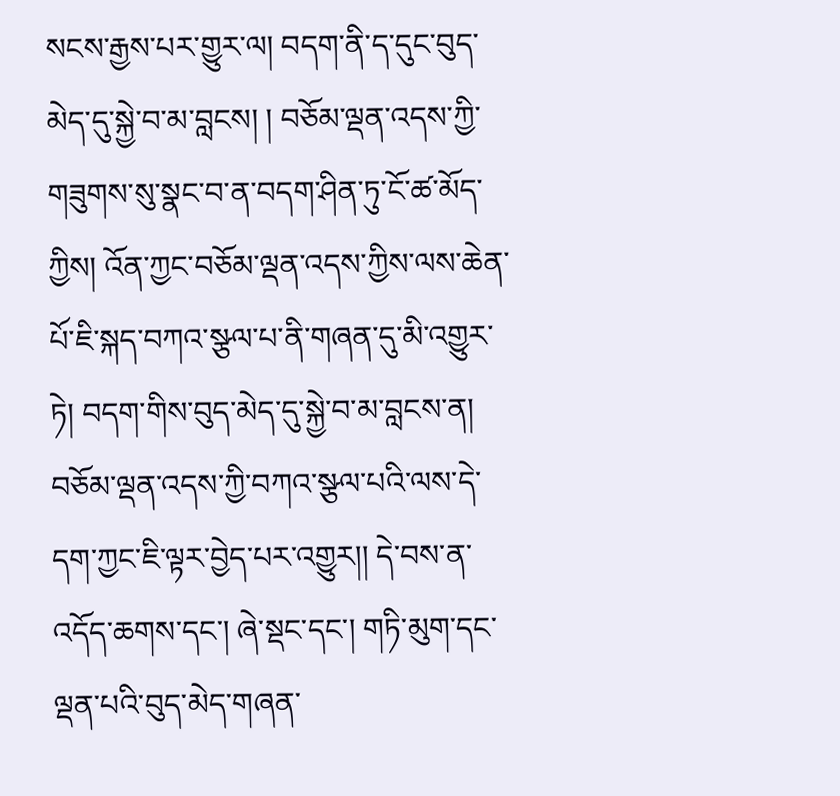སངས་རྒྱས་པར་གྱུར་ལ། བདག་ནི་ད་དུང་བུད་མེད་དུ་སྐྱེ་བ་མ་བླངས། ། བཅོམ་ལྡན་འདས་ཀྱི་གཟུགས་སུ་སྣང་བ་ན་བདག་ཤིན་ཏུ་ངོ་ཚ་མོད་ཀྱིས། འོན་ཀྱང་བཅོམ་ལྡན་འདས་ཀྱིས་ལས་ཆེན་པོ་ཇི་སྐད་བཀའ་སྩལ་པ་ནི་གཞན་དུ་མི་འགྱུར་ཏེ། བདག་གིས་བུད་མེད་དུ་སྐྱེ་བ་མ་བླངས་ན། བཅོམ་ལྡན་འདས་ཀྱི་བཀའ་སྩལ་པའི་ལས་དེ་དག་ཀྱང་ཇི་ལྟར་བྱེད་པར་འགྱུར།། དེ་བས་ན་འདོད་ཆགས་དང་། ཞེ་སྡང་དང་། གཏི་མུག་དང་ལྡན་པའི་བུད་མེད་གཞན་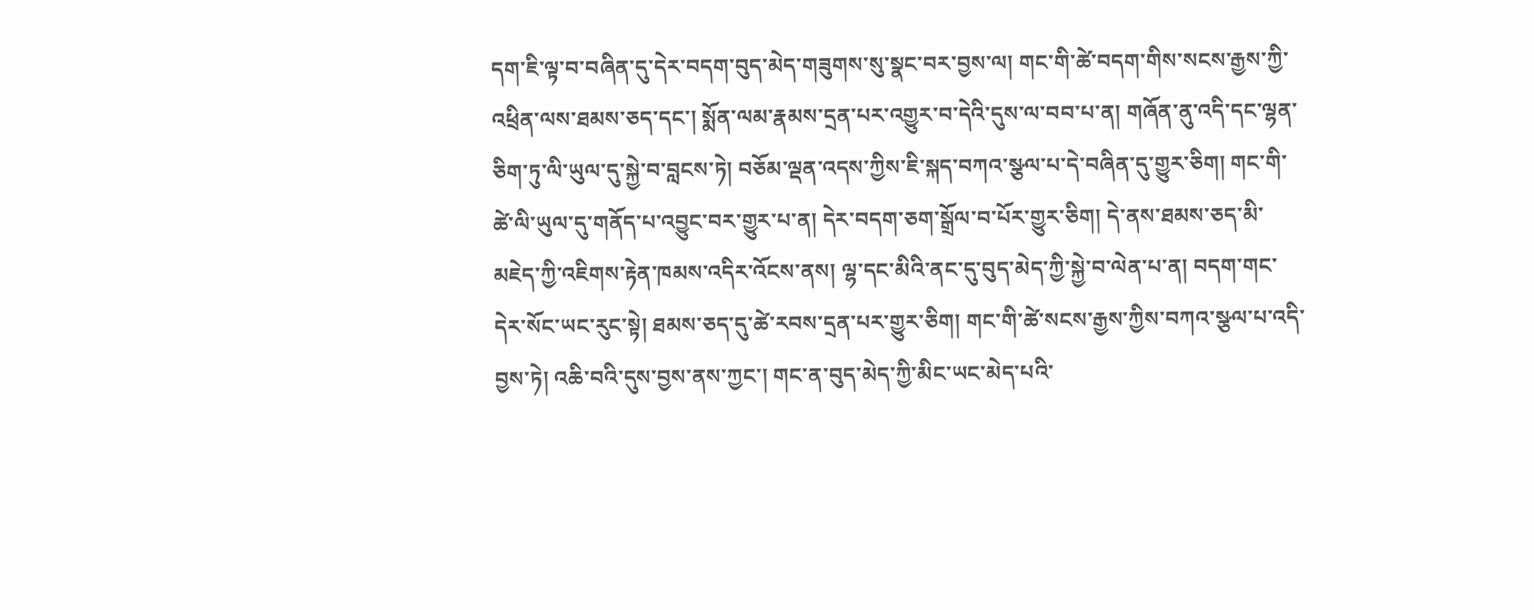དག་ཇི་ལྟ་བ་བཞིན་དུ་དེར་བདག་བུད་མེད་གཟུགས་སུ་སྣང་བར་བྱས་ལ། གང་གི་ཚེ་བདག་གིས་སངས་རྒྱས་ཀྱི་འཕྲིན་ལས་ཐམས་ཅད་དང་། སྨོན་ལམ་རྣམས་དྲན་པར་འགྱུར་བ་དེའི་དུས་ལ་བབ་པ་ན། གཞོན་ནུ་འདི་དང་ལྷན་ཅིག་ཏུ་ལི་ཡུལ་དུ་སྐྱེ་བ་བླངས་ཏེ། བཅོམ་ལྡན་འདས་ཀྱིས་ཇི་སྐད་བཀའ་སྩལ་པ་དེ་བཞིན་དུ་གྱུར་ཅིག། གང་གི་ཚེ་ལི་ཡུལ་དུ་གནོད་པ་འབྱུང་བར་གྱུར་པ་ན། དེར་བདག་ཅག་སྒྲོལ་བ་པོར་གྱུར་ཅིག། དེ་ནས་ཐམས་ཅད་མི་མཇེད་ཀྱི་འཇིགས་རྟེན་ཁམས་འདིར་འོངས་ནས། ལྷ་དང་མིའི་ནང་དུ་བུད་མེད་ཀྱི་སྐྱེ་བ་ལེན་པ་ན། བདག་གང་དེར་སོང་ཡང་རུང་སྟེ། ཐམས་ཅད་དུ་ཚེ་རབས་དྲན་པར་གྱུར་ཅིག། གང་གི་ཚེ་སངས་རྒྱས་ཀྱིས་བཀའ་སྩལ་པ་འདི་བྱས་ཏེ། འཆི་བའི་དུས་བྱས་ནས་ཀྱང་། གང་ན་བུད་མེད་ཀྱི་མིང་ཡང་མེད་པའི་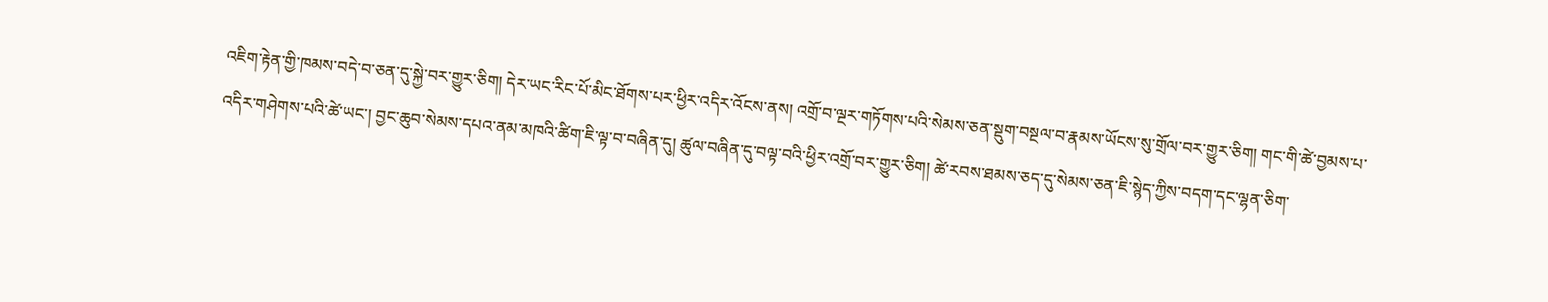འཇིག་རྟེན་གྱི་ཁམས་བདེ་བ་ཅན་དུ་སྐྱེ་བར་གྱུར་ཅིག། དེར་ཡང་རིང་པོ་མིང་ཐོགས་པར་ཕྱིར་འདིར་འོངས་ནས། འགྲོ་བ་ལྔར་གཏོགས་པའི་སེམས་ཅན་སྡུག་བསྔལ་བ་རྣམས་ཡོངས་སུ་གྲོལ་བར་གྱུར་ཅིག། གང་གི་ཚེ་བྱམས་པ་འདིར་གཤེགས་པའི་ཚེ་ཡང་། བྱང་ཆུབ་སེམས་དཔའ་ནམ་མཁའི་ཚིག་ཇི་ལྟ་བ་བཞིན་དུ། ཚུལ་བཞིན་དུ་བལྟ་བའི་ཕྱིར་འགྲོ་བར་གྱུར་ཅིག། ཚེ་རབས་ཐམས་ཅད་དུ་སེམས་ཅན་ཇི་སྙེད་ཀྱིས་བདག་དང་ལྷན་ཅིག་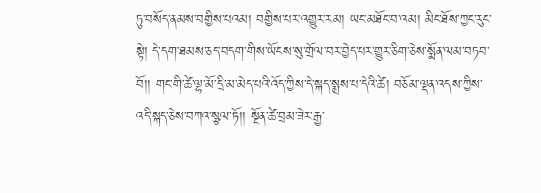ཏུ་བསོད་ནམས་བགྱིས་པའམ། བགྱིས་པར་འགྱུར་རམ། ཡང་མཐོང་བ་འམ། མིང་ཐོས་ཀྱང་རུང་སྟེ། དེ་དག་ཐམས་ཅད་བདག་གིས་ཡོངས་སུ་གྲོལ་བར་བྱེད་པར་གྱུར་ཅིག་ཅེས་སྨོན་ལམ་བཏབ་བོ།། གང་གི་ཚེ་ལྷ་མོ་དྲི་མ་མེད་པའི་འོད་ཀྱིས་དེ་སྐད་སྨྲས་པ་དེའི་ཚེ། བཅོམ་ལྡན་འདས་ཀྱིས་འདི་སྐད་ཅེས་བཀའ་སྩལ་ཏོ།། སྔོན་ཚེ་བྲམ་ཟེར་རྒྱ་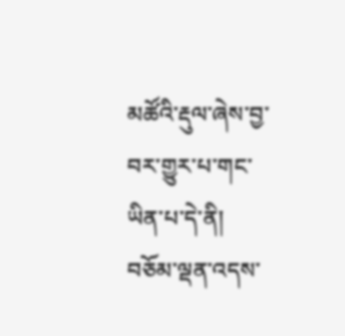མཚོའི་རྡུལ་ཞེས་བྱ་བར་གྱུར་པ་གང་ཡིན་པ་དེ་ནི། བཅོམ་ལྡན་འདས་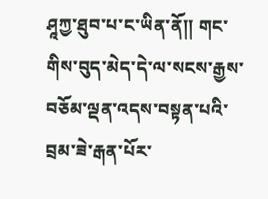ཤཱཀྱ་ཐུབ་པ་ང་ཡིན་ནོ།། གང་གིས་བུད་མེད་དེ་ལ་སངས་རྒྱས་བཅོམ་ལྡན་འདས་བསྟན་པའི་བྲམ་ཟེ་རྒན་པོར་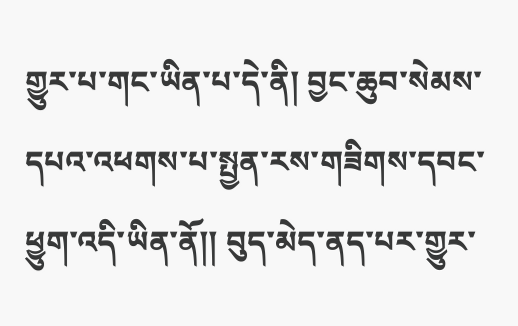གྱུར་པ་གང་ཡིན་པ་དེ་ནི། བྱང་ཆུབ་སེམས་དཔའ་འཕགས་པ་སྤྱན་རས་གཟིགས་དབང་ཕྱུག་འདི་ཡིན་ནོ།། བུད་མེད་ནད་པར་གྱུར་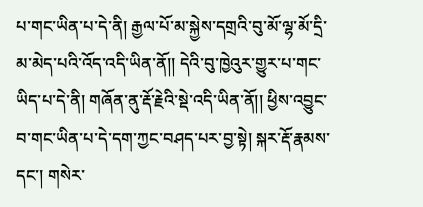པ་གང་ཡིན་པ་དེ་ནི། རྒྱལ་པོ་མ་སྐྱེས་དགྲའི་བུ་མོ་ལྷ་མོ་དྲི་མ་མེད་པའི་འོད་འདི་ཡིན་ནོ།། དེའི་བུ་ཁྱེའུར་གྱུར་པ་གང་ཡིད་པ་དེ་ནི། གཞོན་ནུ་རྡོ་རྗེའི་སྡེ་འདི་ཡིན་ནོ།། ཕྱིས་འབྱུང་བ་གང་ཡིན་པ་དེ་དག་ཀྱང་བཤད་པར་བྱ་སྟེ། སྐར་རྡོ་རྣམས་དང་། གསེར་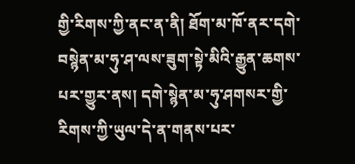གྱི་རིགས་ཀྱི་ནང་ན་ནི། ཐོག་མ་ཁོ་ནར་དགེ་བསྙེན་མ་ཧུ་ཤ་ལས་ཟུག་སྟེ་མིའི་རྒྱུན་ཆགས་པར་གྱུར་ནས། དགེ་སྙེན་མ་ཧུ་ཤགསར་གྱི་རིགས་ཀྱི་ཡུལ་དེ་ན་གནས་པར་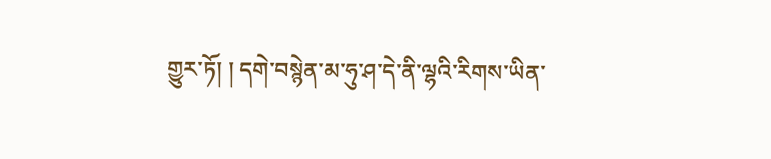གྱུར་ཏོ། ། དགེ་བསྙེན་མ་ཧུ་ཤ་དེ་ནི་ལྷའི་རིགས་ཡིན་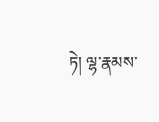ཏེ། ལྷ་རྣམས་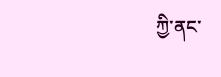ཀྱི་ནང་